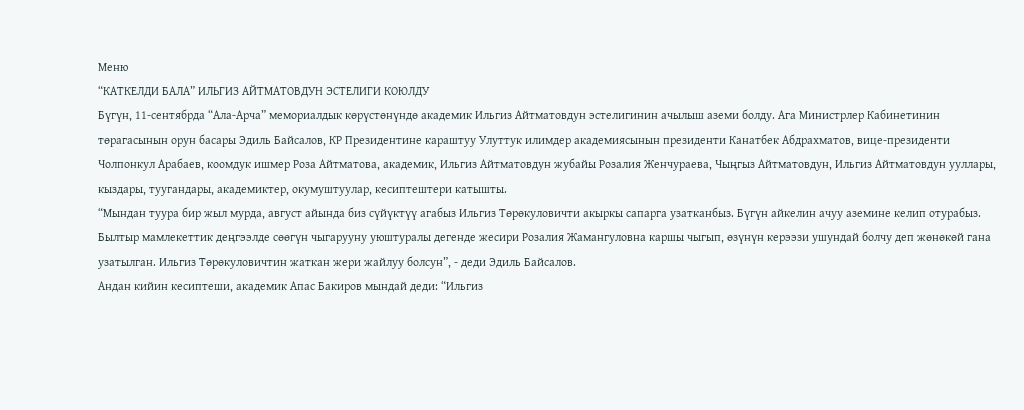Меню
“КАТКЕЛДИ БАЛА” ИЛЬГИЗ АЙТМАТОВДУН ЭСТЕЛИГИ КОЮЛДУ
Бүгүн, 11-сентябрда “Ала-Арча” мемориалдык көрүстөнүндө академик Ильгиз Айтматовдун эстелигинин ачылыш аземи болду. Ага Министрлер Кабинетинин төрагасынын орун басары Эдиль Байсалов, КР Президентине караштуу Улуттук илимдер академиясынын президенти Канатбек Абдрахматов, вице-президенти Чолпонкул Арабаев, коомдук ишмер Роза Айтматова, академик, Ильгиз Айтматовдун жубайы Розалия Женчураева, Чыңгыз Айтматовдун, Ильгиз Айтматовдун ууллары, кыздары, туугандары, академиктер, окумуштуулар, кесиптештери катышты.
“Мындан туура бир жыл мурда, август айында биз сүйүктүү агабыз Ильгиз Төрөкуловичти акыркы сапарга узатканбыз. Бүгүн айкелин ачуу аземине келип отурабыз. Былтыр мамлекеттик деңгээлде сөөгүн чыгарууну уюштуралы дегенде жесири Розалия Жамангуловна каршы чыгып, өзүнүн керээзи ушундай болчу деп жөнөкөй гана узатылган. Ильгиз Төрөкуловичтин жаткан жери жайлуу болсун”, - деди Эдиль Байсалов.
Андан кийин кесиптеши, академик Апас Бакиров мындай деди: “Ильгиз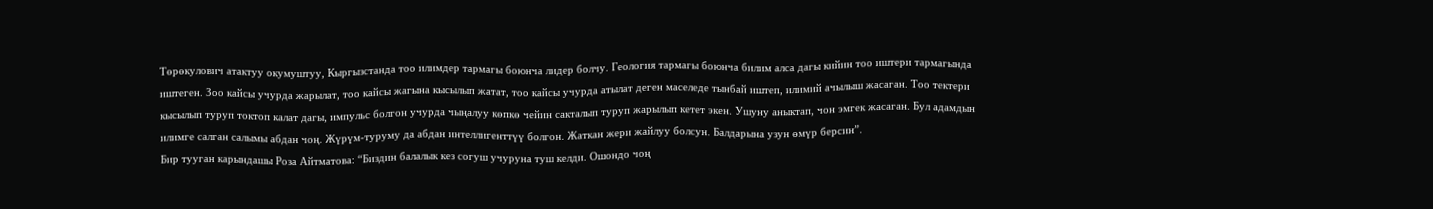Төрөкулович атактуу окумуштуу, Кыргызстанда тоо илимдер тармагы боюнча лидер болчу. Геология тармагы боюнча билим алса дагы кийин тоо иштери тармагында иштеген. Зоо кайсы учурда жарылат, тоо кайсы жагына кысылып жатат, тоо кайсы учурда атылат деген маселеде тынбай иштеп, илимий ачылыш жасаган. Тоо тектери кысылып туруп токтоп калат дагы, импульс болгон учурда чыңалуу көпкө чейин сакталып туруп жарылып кетет экен. Ушуну аныктап, чон эмгек жасаган. Бул адамдын илимге салган салымы абдан чоң. Жүрүм-туруму да абдан интеллигенттүү болгон. Жаткан жери жайлуу болсун. Балдарына узун өмүр берсин”.
Бир тууган карындашы Роза Айтматова: “Биздин балалык кез согуш учуруна туш келди. Ошондо чоң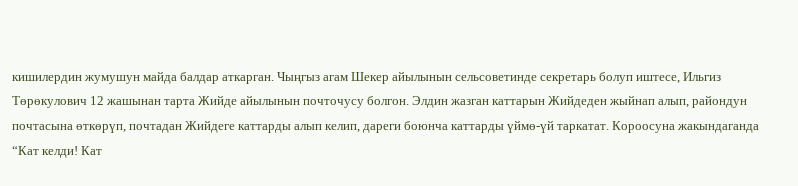кишилердин жумушун майда балдар аткарган. Чыңгыз агам Шекер айылынын сельсоветинде секретарь болуп иштесе, Ильгиз Төрөкулович 12 жашынан тарта Жийде айылынын почточусу болгон. Элдин жазган каттарын Жийдеден жыйнап алып, райондун почтасына өткөрүп, почтадан Жийдеге каттарды алып келип, дареги боюнча каттарды үймө-үй таркатат. Короосуна жакындаганда “Кат келди! Кат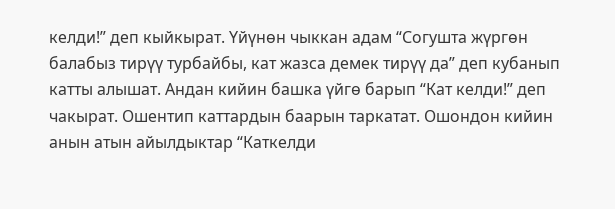келди!” деп кыйкырат. Үйүнөн чыккан адам “Согушта жүргөн балабыз тирүү турбайбы, кат жазса демек тирүү да” деп кубанып катты алышат. Андан кийин башка үйгө барып “Кат келди!” деп чакырат. Ошентип каттардын баарын таркатат. Ошондон кийин анын атын айылдыктар “Каткелди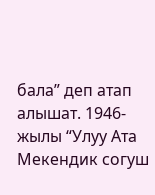бала” деп атап алышат. 1946-жылы “Улуу Ата Мекендик согуш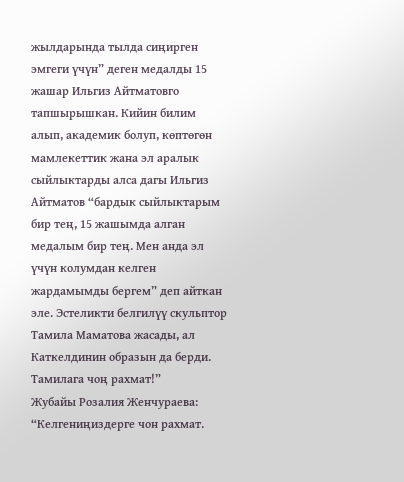жылдарында тылда сиңирген эмгеги үчүн” деген медалды 15 жашар Ильгиз Айтматовго тапшырышкан. Кийин билим алып, академик болуп, көптөгөн мамлекеттик жана эл аралык сыйлыктарды алса дагы Ильгиз Айтматов “бардык сыйлыктарым бир тең, 15 жашымда алган медалым бир тең. Мен анда эл үчүн колумдан келген жардамымды бергем” деп айткан эле. Эстеликти белгилүү скульптор Тамила Маматова жасады, ал Каткелдинин образын да берди. Тамилага чоң рахмат!”
Жубайы Розалия Женчураева: “Келгениңиздерге чон рахмат.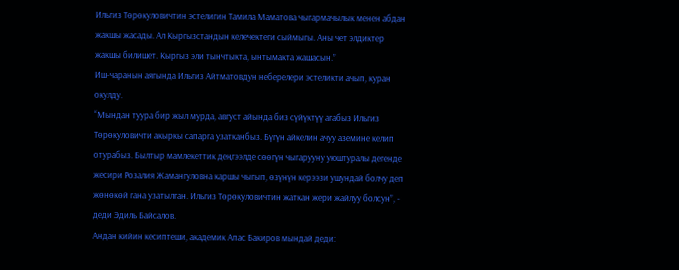Ильгиз Төрөкуловичтин эстелигин Тамила Маматова чыгармачылык менен абдан жакшы жасады. Ал Кыргызстандын келечектеги сыймыгы. Аны чет элдиктер жакшы билишет. Кыргыз эли тынчтыкта, ынтымакта жашасын.”
Иш-чаранын аягында Ильгиз Айтматовдун неберелери эстеликти ачып, куран окулду.
“Мындан туура бир жыл мурда, август айында биз сүйүктүү агабыз Ильгиз Төрөкуловичти акыркы сапарга узатканбыз. Бүгүн айкелин ачуу аземине келип отурабыз. Былтыр мамлекеттик деңгээлде сөөгүн чыгарууну уюштуралы дегенде жесири Розалия Жамангуловна каршы чыгып, өзүнүн керээзи ушундай болчу деп жөнөкөй гана узатылган. Ильгиз Төрөкуловичтин жаткан жери жайлуу болсун”, - деди Эдиль Байсалов.
Андан кийин кесиптеши, академик Апас Бакиров мындай деди: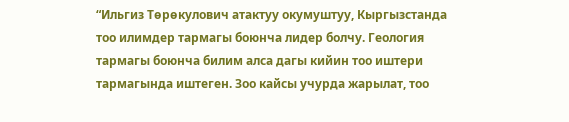“Ильгиз Төрөкулович атактуу окумуштуу, Кыргызстанда тоо илимдер тармагы боюнча лидер болчу. Геология тармагы боюнча билим алса дагы кийин тоо иштери тармагында иштеген. Зоо кайсы учурда жарылат, тоо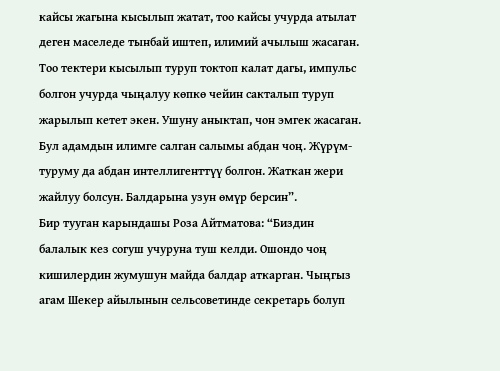кайсы жагына кысылып жатат, тоо кайсы учурда атылат деген маселеде тынбай иштеп, илимий ачылыш жасаган. Тоо тектери кысылып туруп токтоп калат дагы, импульс болгон учурда чыңалуу көпкө чейин сакталып туруп жарылып кетет экен. Ушуну аныктап, чон эмгек жасаган. Бул адамдын илимге салган салымы абдан чоң. Жүрүм-туруму да абдан интеллигенттүү болгон. Жаткан жери жайлуу болсун. Балдарына узун өмүр берсин”.
Бир тууган карындашы Роза Айтматова: “Биздин балалык кез согуш учуруна туш келди. Ошондо чоң кишилердин жумушун майда балдар аткарган. Чыңгыз агам Шекер айылынын сельсоветинде секретарь болуп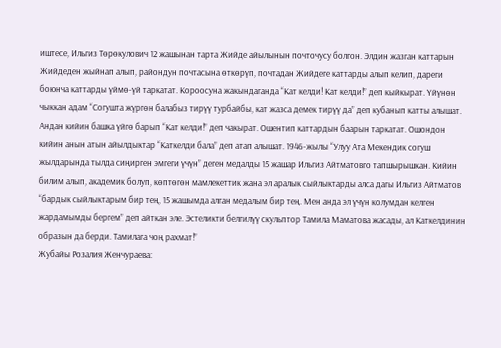иштесе, Ильгиз Төрөкулович 12 жашынан тарта Жийде айылынын почточусу болгон. Элдин жазган каттарын Жийдеден жыйнап алып, райондун почтасына өткөрүп, почтадан Жийдеге каттарды алып келип, дареги боюнча каттарды үймө-үй таркатат. Короосуна жакындаганда “Кат келди! Кат келди!” деп кыйкырат. Үйүнөн чыккан адам “Согушта жүргөн балабыз тирүү турбайбы, кат жазса демек тирүү да” деп кубанып катты алышат. Андан кийин башка үйгө барып “Кат келди!” деп чакырат. Ошентип каттардын баарын таркатат. Ошондон кийин анын атын айылдыктар “Каткелди бала” деп атап алышат. 1946-жылы “Улуу Ата Мекендик согуш жылдарында тылда сиңирген эмгеги үчүн” деген медалды 15 жашар Ильгиз Айтматовго тапшырышкан. Кийин билим алып, академик болуп, көптөгөн мамлекеттик жана эл аралык сыйлыктарды алса дагы Ильгиз Айтматов “бардык сыйлыктарым бир тең, 15 жашымда алган медалым бир тең. Мен анда эл үчүн колумдан келген жардамымды бергем” деп айткан эле. Эстеликти белгилүү скульптор Тамила Маматова жасады, ал Каткелдинин образын да берди. Тамилага чоң рахмат!”
Жубайы Розалия Женчураева: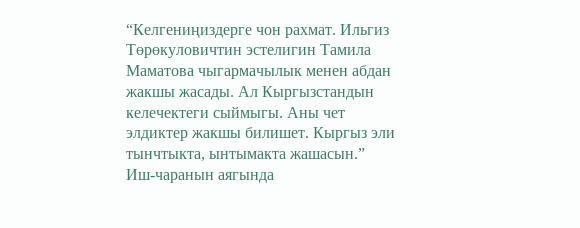“Келгениңиздерге чон рахмат. Ильгиз Төрөкуловичтин эстелигин Тамила Маматова чыгармачылык менен абдан жакшы жасады. Ал Кыргызстандын келечектеги сыймыгы. Аны чет элдиктер жакшы билишет. Кыргыз эли тынчтыкта, ынтымакта жашасын.”
Иш-чаранын аягында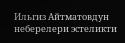Ильгиз Айтматовдун неберелери эстеликти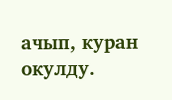ачып, куран окулду.